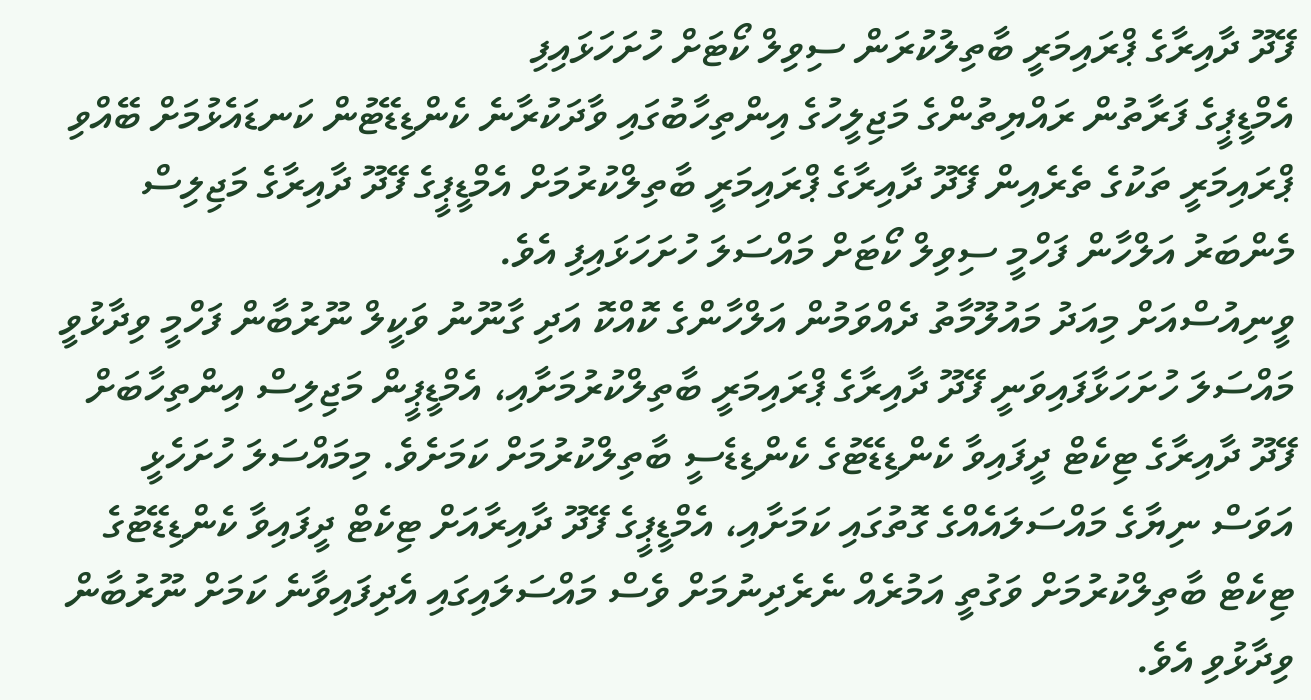ފޭދޫ ދާއިރާގެ ޕްރައިމަރީ ބާތިލުކުރަން ސިވިލް ކޯޓަށް ހުށަހަޅައިފި
އެމްޑީޕީގެ ފަރާތުން ރައްޔިތުންގެ މަޖިލީހުގެ އިންތިހާބުގައި ވާދަކުރާނެ ކެންޑިޑޭޓުން ކަނޑައެޅުމަށް ބޭއްވި ޕްރައިމަރީ ތަކުގެ ތެރެއިން ފޭދޫ ދާއިރާގެ ޕްރައިމަރީ ބާތިލްކުރުމަށް އެމްޑީޕީގެ ފޭދޫ ދާއިރާގެ މަޖިލިސް މެންބަރު އަލްހާން ފަހްމީ ސިވިލް ކޯޓަށް މައްސަލަ ހުށަހަޅައިފި އެވެ.
ވީނިއުސްއަށް މިއަދު މައުލޫމާތު ދެއްވަމުން އަލްހާންގެ ކޮއްކޮ އަދި ގާނޫނު ވަކީލް ނޫރުބާން ފަހްމީ ވިދާޅުވީ މައްސަލަ ހުށަހަޅާފައިވަނީ ފޭދޫ ދާއިރާގެ ޕްރައިމަރީ ބާތިލްކުރުމަށާއި، އެމްޑީޕީން މަޖިލިސް އިންތިހާބަށް ފޭދޫ ދާއިރާގެ ޓިކެޓް ދީފައިވާ ކެންޑިޑޭޓުގެ ކެންޑިޑެސީ ބާތިލްކުރުމަށް ކަމަށެވެ. މިމައްސަލަ ހުށަހެޅީ އަވަސް ނިޔާގެ މައްސަލައެއްގެ ގޮތުގައި ކަމަށާއި، އެމްޑީޕީގެ ފޭދޫ ދާއިރާއަށް ޓިކެޓް ދީފައިވާ ކެންޑިޑޭޓުގެ ޓިކެޓް ބާތިލްކުރުމަށް ވަގުތީ އަމުރެއް ނެރެދިނުމަށް ވެސް މައްސަލައިގައި އެދިފައިވާނެ ކަމަށް ނޫރުބާން ވިދާޅުވި އެވެ.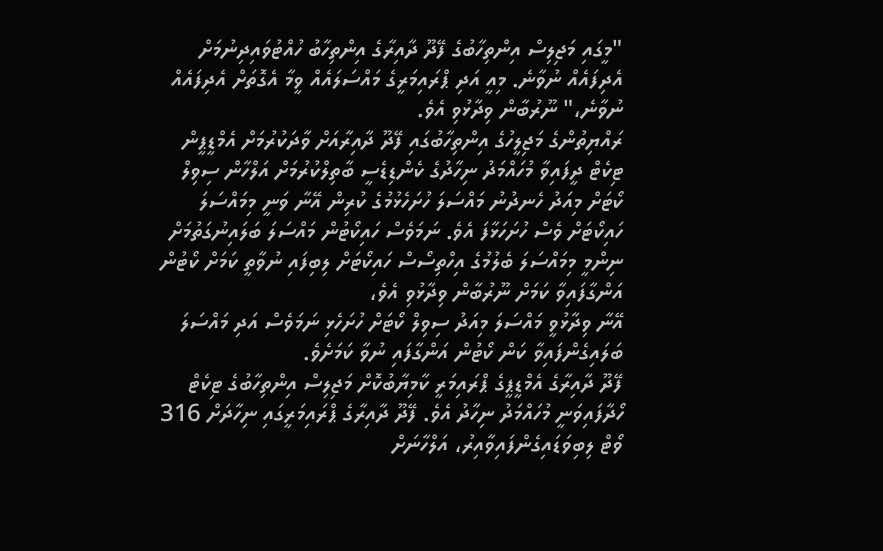"މީގައި މަޖިލިސް އިންތިހާބުގެ ފޭދޫ ދާއިރާގެ އިންތިހާބު ހުއްޓުވައިދިނުމަށް އެދިފައެއް ނުވާނެ. މިއީ އަދި ޕްރައިމަރީގެ މައްސަލައެއް ވީމާ އެގޮތަށް އެދިފައެއް ނުވާނެ،" ނޫރުބާން ވިދާޅުވި އެވެ.
ރައްޔިތުންގެ މަޖިލީހުގެ އިންތިހާބުގައި ފޭދޫ ދާއިރާއަށް ވާދަކުރުމަށް އެމްޑީޕީން ޓިކެޓް ދީފައިވާ މުހައްމަދު ނިހާދުގެ ކެންޑިޑެސީ ބާތިލްކުރުމަށް އަލްހާން ސިވިލް ކޯޓަށް މިއަދު ހެނދުނު މައްސަލަ ހުށަހެޅުމުގެ ކުރިން އޭނާ ވަނީ މިމައްސަލަ ހައިކޯޓަށް ވެސް ހުށަހަޅާފަ އެވެ. ނަމަވެސް ހައިކޯޓުން މައްސަލަ ބަލައިނުގަތުމަށް ނިންމީ މިމައްސަލަ ބެލުމުގެ އިހްތިސޯސް ހައިކޯޓަށް ލިބިފައި ނުވާތީ ކަމަށް ކޯޓުން އަންގާފައިވާ ކަމަށް ނޫރުބާން ވިދާޅުވި އެވެ،
އޭނާ ވިދާޅުވީ މައްސަލަ މިއަދު ސިވިލް ކޯޓަށް ހުށަހެޅި ނަމަވެސް އަދި މައްސަލަ ބަލައިގެންފައިވާ ކަން ކޯޓުން އަންގާފައި ނުވާ ކަމަށެވެ.
ފޭދޫ ދާއިރާގެ އެމްޑީޕީގެ ޕްރައިމަރީ ކާމިޔާބުކޮށް މަޖިލިސް އިންތިހާބުގެ ޓިކެޓް ހޯދާފައިވަނީ މުހައްމަދު ނިހާދު އެވެ. ފޭދޫ ދާއިރާގެ ޕްރައިމަރީގައި ނިހާދަށް 316 ވޯޓް ލިބިވަޑައިގެންފައިވާއިރު، އަލްހާނަށް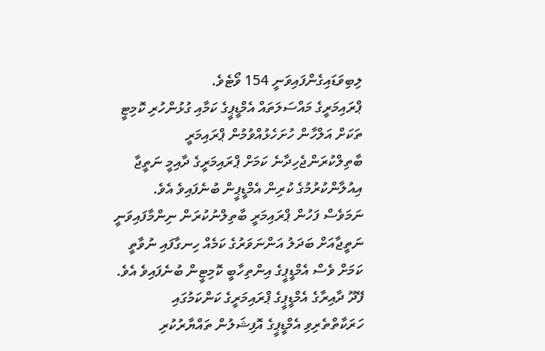ލިބިވަޑައިގެންފައިވަނީ 154 ވޯޓެވެ.
ޕްރައިމަރީގެ މައްސަލަތައް އެމްޑީޕީގެ ކަމާއި ގުޅުންހުރި ކޮމިޓީ ތަކަށް އަލްހާން ހުށަހެޅުއްވުމުން ޕްރައިމަރީ ބާތިލްކުރަންޖެހިދާނެ ކަމަށް ޕްރައިމަރީގެ ދާއިމީ ނަތީޖާ އިއުލާންކުރުމުގެ ކުރިން އެމްޑީޕީން ބުނެފައިވެ އެވެ. ނަމަވެސް ފަހުން ޕްރައިމަރީ ބާތިލްނުކުރަން ނިންމާފައިވަނީ ނަތީޖާއަށް ބަދަލު އަންނަވަރުގެ ކަމެއް ހިނގާފައި ނުވާތީ ކަމަށް ވެސް އެމްޑީޕީގެ އިންތިހާބީ ކޮމިޓީން ބުނެފައިވެ އެވެ.
ފޭދޫ ދާއިރާގެ އެމްޑީޕީގެ ޕްރައިމަރީގެ ކަންކަމުގައި ހަރަކާތްތެރިވި އެމްޑީޕީގެ އޮފިޝަލުން ތައްޔާރުކުރި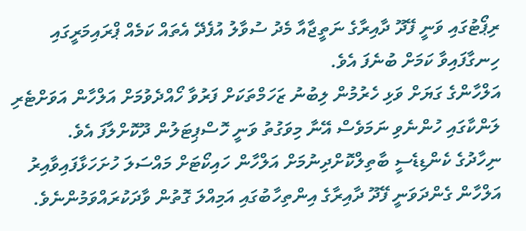ރިޕޯޓުގައި ވަނީ ފޭދޫ ދާއިރާގެ ނަތީޖާއާ މެދު ސުވާލު އުފެދޭ އެތައް ކަމެއް ޕްރައިމަރީގައި ހިނގާފައިވާ ކަމަށް ބުނެފަ އެވެ.
އަލްހާންގެ ގަޔަށް ވަޅި ހެރުމުން ލިބުނު ޒަހަމްތަކަށް ފަރުވާ ހޯއްދެވުމަށް އަލްހާން އަވަށްޓެރި ލަންކާގައި ހުންނެވި ނަމަވެސް އޭނާ މިވަގުތު ވަނީ ހޮސްޕިޓަލުން ދޫކޮށްލާފަ އެވެ.
ނިހާދުގެ ކެންޑިޑެސީ ބާތިލްކޮށްދިނުމަށް އަލްހާން ހައިކޯޓަށް މައްސަލަ ހުށަހަޅާފައިވާއިރު އަލްހާން ގެންދަވަނީ ފޭދޫ ދާއިރާގެ އިންތިހާބުގައި އަމިއްލަ ގޮތުން ވާދަކުރައްވަމުންނެވެ.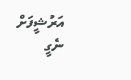އަރުޝީފަށް ނެގީ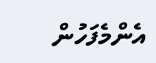އެންމެފަހުން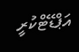އަޕްޑޭޓްކުރީ